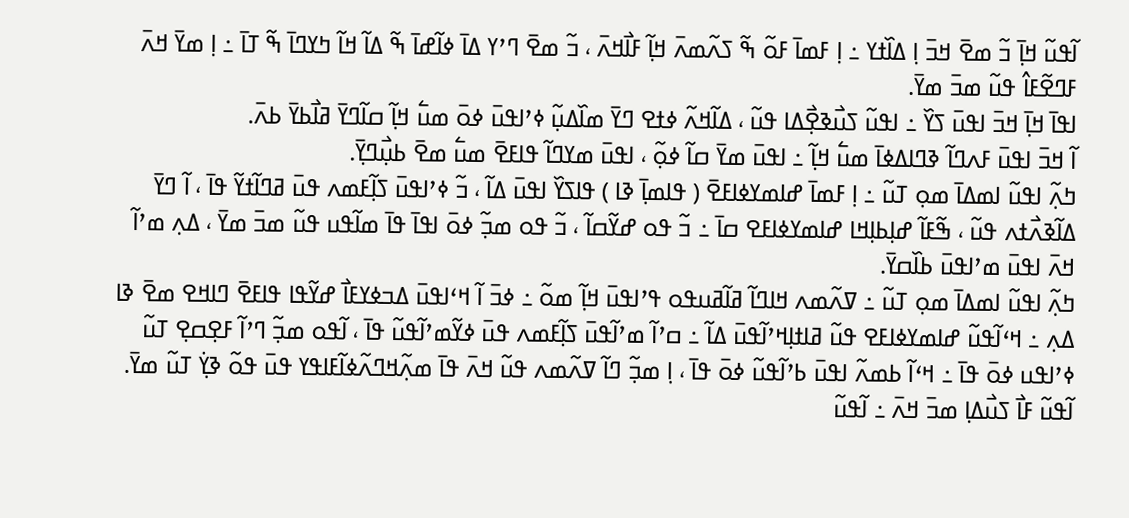ߊ߬ߟߎ߬ ߞߊ߲߫ ߏ߬ ߘߐ߫ ߞߏ߫ ߊ߲ ߡߊ߰ߙߌ ߸ ߊ߲ ߓߘߊ߫ ߓߋ߬ ߒ߬ ߖߍ߬ߘߍ߫ ߞߊ߲߬ ߓߊ߯ߞߍ߫ ، ߏ߬ ߘߐ߫ ߣߴߌ ߡߊ߫ ߦߊ߬ߝߊ߫ ߒ߬ ߡߊ߬ ߞߊ߬ ߤߌߣߊ߫ ߒ߬ ߠߊ߫ ߸ ߊ߲ ߘߌ߫ ߞߍ߫ ߓߣߐ߬ߓߊ߮ ߟߎ߬ ߘߏ߫ ߘߌ߫.
ߊߟߊ߫ ߞߊ߲߫ ߞߏ߫ ߊߟߎ߫ ߖߌ߰ ߸ ߊߟߎ߬ ߖߎ߯ߢߐ߲߯ߡߊ ߟߎ߬ ، ߡߊ߬ߞߍ߬ ߦߙߐ ߣߌ߫ ߘߊ߰ߡߎ߲߬ ߦߴߊߟߎ߫ ߦߋ߫ ߘߎ߱ ߞߊ߲߬ ߛߊ߬ߣߌ߫ ߥߊ߯ߕߌ߫ ߕߍ߫.
ߊ߬ ߞߏ߫ ߊߟߎ߫ ߓߍߣߊ߬ ߢߣߊߡߦߊ߫ ߘߎ߱ ߞߊ߲߬ ߸ ߊߟߎ߫ ߘߌ߫ ߛߊ߬ ߦߋ߲߬ ، ߊߟߎ߫ ߘߌߣߊ߬ ߟߊߓߐ߫ ߘߎ߱ ߘߐ߫ ߕߎ߲߯ߣߌ߲߫.
ߤߍ߲߬ ߊߟߎ߬ ߊߘߡߊ߫ ߘߋ߲ ߠߎ߬ ߸ ߊ߲ ߓߘߊ߫ ߝߊߘߌߦߊߓߐ߫ ( ߟߊߘߊ߲߫ ߢߊ ) ߟߊߖߌ߰ ߊߟߎ߫ ߡߊ߬ ، ߏ߬ ߦߴߊߟߎ߫ ߖߊ߲߬ߓߘߍ ߟߎ߫ ߥߣߊ߬ߙߌ߬ ߟߊ߫ ، ߊ߬ ߣߌ߫ ߡߊ߬ߢߍ߯ߙߍ ߟߎ߬ ، ߒ߬ߓߊ߬ ߝߊ߲ߕߊ߲ߞߊ ߝߊߘߌߦߊߓߐ ߛߊ߫ ߸ ߏ߬ ߟߋ ߝߌ߬ߛߊ߬ ، ߏ߬ ߟߋ ߘߏ߲߬ ߦߋ߫ ߊߟߊ߫ ߟߊ߫ ߘߊ߬ߟߎ ߟߎ߬ ߘߏ߫ ߘߌ߫ ، ߡߍ߲ ߘߴߊ߬ ߞߍ߫ ߊߟߎ߫ ߘߴߊߟߎ߫ ߕߊ߰ߛߌ߫.
ߤߍ߲߬ ߊߟߎ߬ ߊߘߡߊ߫ ߘߋ߲ ߠߎ߬ ߸ ߜߍ߬ߘߍ ߞߊߣߊ߬ ߥߊ߬ߥߎߟߋ ߟߴߊߟߎ߫ ߞߊ߲߬ ߘߋ߬ ߸ ߦߏ߫ ߊ߬ ߞߵߊߟߎ߫ ߡߏߦߌߓߊ߯ ߝߌ߬ߟߊ ߟߊߓߐ߫ ߣߊߞߐ ߘߐ߫ ߢߊ ߡߍ߲ ߸ ߞߵߊ߬ߟߎ߬ ߝߊߘߌߦߊߓߐ ߟߎ߬ ߥߊߙߊ߲ߞߴߊ߬ߟߎ߫ ߡߊ߬ ߸ ߛߴߊ߬ ߘߴߊ߬ߟߎ߫ ߖߊ߲߬ߓߘߍ ߟߎ߫ ߦߌ߬ߘߴߊ߬ߟߎ߬ ߟߊ߫ ، ߊ߬ߟߋ ߘߏ߲߬ ߣߴߊ߬ ߓߐ߲ߛߐ߲ ߠߎ߬ ߦߴߊߟߎ ߦߋ߫ ߟߊ߫ ߸ ߞߵߊ߬ ߕߘߍ߬ ߊߟߎ߫ ߕߴߊ߬ߟߎ߬ ߦߋ߫ ߟߊ߫ ، ߊ߲ ߘߏ߲߬ ߣߊ߬ ߜߍ߬ߘߍ ߟߎ߬ ߞߍ߫ ߟߊ߫ ߘߍ߲߬ߞߣߍ߬ߦߊ߬ߓߊߟߌ ߟߎ߫ ߟߋ߬ ߢߌ߲߭ ߠߎ߬ ߘߌ߫.
ߊ߬ߟߎ߬ ߓߊ߯ ߖߎ߯ߡߊ߲ ߘߏ߫ ߞߍ߫ ߸ ߊ߬ߟߎ߬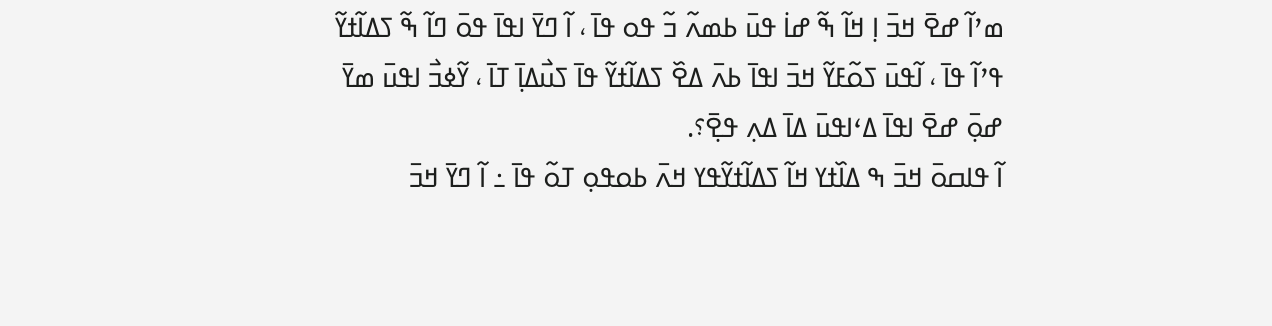ߘߴߊ߬ ߝߐ߫ ߞߏ߫ ߊ߲ ߞߊ߬ ߒ߬ ߝߊ߭ ߟߎ߫ ߕߘߍ߬ ߏ߬ ߟߋ ߟߊ߫ ، ߊ߬ ߣߌ߫ ߊߟߊ߫ ߟߋ߫ ߣߊ߬ ߒ߬ ߖߡߊ߬ߙߌ߬ ߟߴߊ߬ ߟߊ߫ ، ߊ߬ߟߎ߫ ߖߋ߬ߓߌ߬ ߞߏ߫ ߊߟߊ߫ ߕߍ߫ ߡߐ߰ ߖߡߊ߬ߙߌ߬ ߟߊ߫ ߖߎ߯ߡߊ߲߫ ߠߊ߫ ، ߌ߬ߦߏ߯ ߊߟߎ߫ ߘߌ߫ ߝߋ߲߫ ߝߐ߫ ߊߟߊ߫ ߡߵߊߟߎ߫ ߡߊ߫ ߡߍ߲ ߟߐ߲߫؟.
ߊ߬ ߟߊߛߋ߫ ߞߏ߫ ߒ ߡߊ߰ߙߌ ߞߊ߬ ߖߡߊ߬ߙߌ߬ߟߌ ߞߍ߫ ߕߋߟߋ߲ ߠߋ߬ ߟߊ߫ ߸ ߊ߬ ߣߌ߫ ߞߏ߫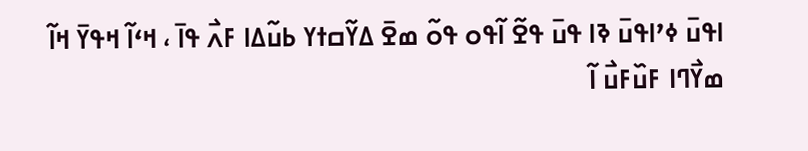ߊߟߎ߫ ߦߴߊߟߎ߫ ߢߊ ߟߎ߫ ߟߐ߬ ߊ߬ߟߋ ߟߋ߬ ߘߐ߫ ߡߌ߬ߛߙߌ ߕߎ߬ߡߊ ߓߍ߯ ߟߊ߫ ، ߞߵߊ߬ ߞߟߌ߫ ߞߊ߬ ߘߌ߯ߣߊ ߓߎ߰ߓߎ߯ ߊ߬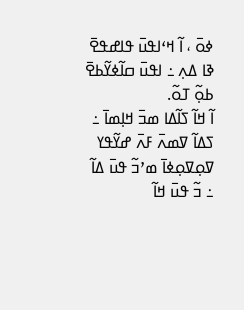ߦߋ߫ ، ߊ߬ ߞߵߊߟߎ߫ ߟߊߝߟߐ߫ ߢߊ ߡߍ߲ ߸ ߊߟߎ߫ ߛߊ߬ߦߌ߬ߕߐ߫ ߕߋ߲߬ ߠߋ߬.
ߊ߬ ߞߊ߬ ߖߊ߬ߡߊ ߘߏ߫ ߞߊ߲ߘߊ߫ ߸ ߖߡߊ߬ ߜߘߍ߫ ߓߍ߫ ߝߌ߬ߟߌ ߜߋ߲ߜߋ߲ߦߊ߫ ߘߴߏ߬ ߟߎ߫ ߡߊ߬ ߸ ߏ߬ ߟߎ߫ ߞߊ߬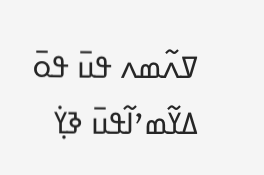ߜߍ߬ߘߍ ߟߎ߫ ߟߋ߫ ߡߌ߬ߘߴߊ߬ߟߎ߫ ߢߌ߲߭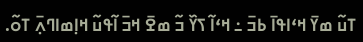ߠߎ߬ ߘߌ߫ ߞߵߊߟߊ߫ ߕߏ߫ ߸ ߞߵߊ߬ ߖߌ߰ ߏ߬ ߘߐ߫ ߞߏ߫ ߊ߬ߟߎ߬ ߞߊ߲ߘߊߣߍ߲߫ ߠߋ߬.